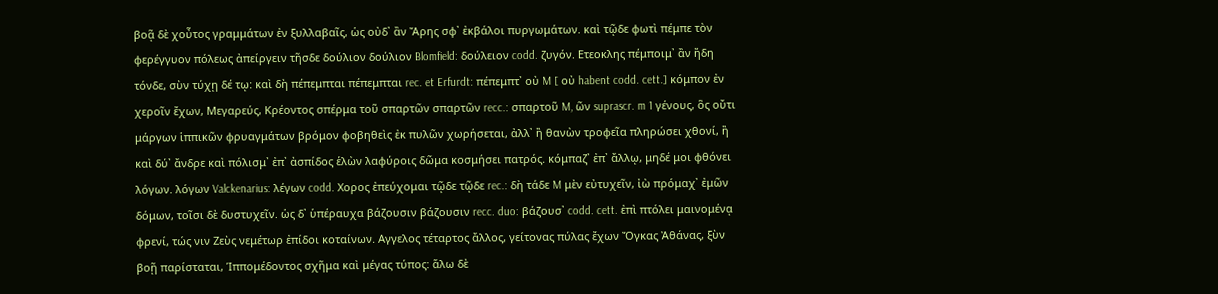βοᾷ δὲ χοὖτος γραμμάτων ἐν ξυλλαβαῖς, ὡς οὐδ᾽ ἂν Ἄρης σφ᾽ ἐκβάλοι πυργωμάτων. καὶ τῷδε φωτὶ πέμπε τὸν φερέγγυον πόλεως ἀπείργειν τῆσδε δούλιον δούλιον Blomfield: δούλειον codd. ζυγόν. Ετεοκλης πέμποιμ᾽ ἂν ἤδη τόνδε, σὺν τύχῃ δέ τῳ: καὶ δὴ πέπεμπται πέπεμπται rec. et Erfurdt: πέπεμπτ᾽ οὐ M [ οὐ habent codd. cett.] κόμπον ἐν χεροῖν ἔχων, Μεγαρεύς, Κρέοντος σπέρμα τοῦ σπαρτῶν σπαρτῶν recc.: σπαρτοῦ M, ῶν suprascr. m 1 γένους, ὃς οὔτι μάργων ἱππικῶν φρυαγμάτων βρόμον φοβηθεὶς ἐκ πυλῶν χωρήσεται, ἀλλ᾽ ἢ θανὼν τροφεῖα πληρώσει χθονί, ἢ καὶ δύ᾽ ἄνδρε καὶ πόλισμ᾽ ἐπ᾽ ἀσπίδος ἑλὼν λαφύροις δῶμα κοσμήσει πατρός. κόμπαζ᾽ ἐπ᾽ ἄλλῳ, μηδέ μοι φθόνει λόγων. λόγων Valckenarius: λέγων codd. Χορος ἐπεύχομαι τῷδε τῷδε rec.: δὴ τάδε M μὲν εὐτυχεῖν, ἰὼ πρόμαχ᾽ ἐμῶν δόμων, τοῖσι δὲ δυστυχεῖν. ὡς δ᾽ ὑπέραυχα βάζουσιν βάζουσιν recc. duo: βάζουσ᾽ codd. cett. ἐπὶ πτόλει μαινομένᾳ φρενί, τώς νιν Ζεὺς νεμέτωρ ἐπίδοι κοταίνων. Αγγελος τέταρτος ἄλλος, γείτονας πύλας ἔχων Ὄγκας Ἀθάνας, ξὺν βοῇ παρίσταται, Ἱππομέδοντος σχῆμα καὶ μέγας τύπος: ἅλω δὲ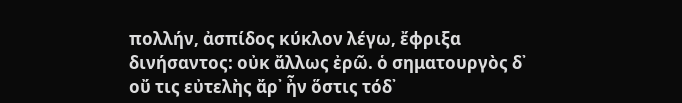πολλήν, ἀσπίδος κύκλον λέγω, ἔφριξα δινήσαντος: οὐκ ἄλλως ἐρῶ. ὁ σηματουργὸς δ᾽ οὔ τις εὐτελὴς ἄρ᾽ ἦν ὅστις τόδ᾽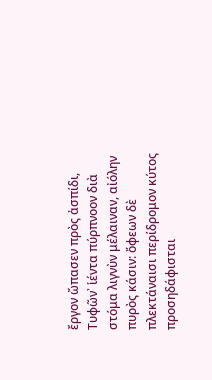ἔργον ὤπασεν πρὸς ἀσπίδι, Τυφῶν᾽ ἱέντα πύρπνοον διὰ στόμα λιγνὺν μέλαιναν, αἰόλην πυρὸς κάσιν: ὄφεων δὲ πλεκτάναισι περίδρομον κύτος προσηδάφισται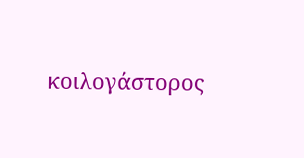κοιλογάστορος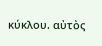κύκλου. αὐτὸς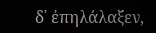δ᾽ ἐπηλάλαξεν,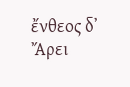ἔνθεος δ᾽ Ἄρει